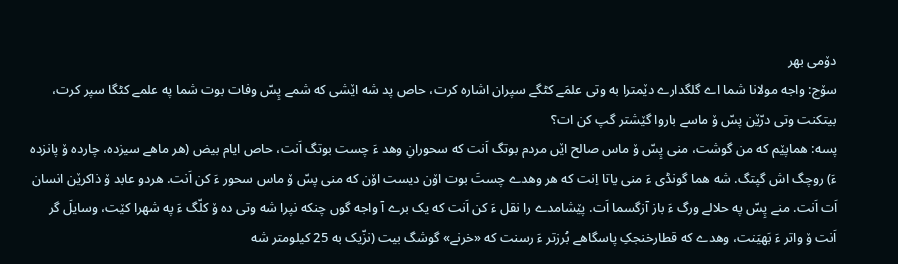دۆمی بهر
سۆج: واجه مولانا شما اے گلگدارے دێمترا به وتی علمَے کٹگے سپران اشاره کرت، حاص پد شه اێشی که شمے پِسّ وفات بوت شما په علمے کٹگا سپر کرت، بیتکنت وتی درّێن پسّ ۆ ماسے باروا گێشتر گپ کن ات؟
پسه: هماپێم که من گوشت، منی پِسّ ۆ ماس صالح اێں مردم بوتگ اَنت که سحورانِ وهد ءَ چست بوتگ اَنت، حاص ایام بیض (هر ماهے سیزده، چارده ۆ پانزده ءَ) روچگ اش گپتگ. شه هما گونڈی ءَ منی یاتا اِنت که هر وهدے چستَ بوت اۆن دیست اۆن که منی پسّ ۆ ماس سحور ءَ کن اَنت. هردو عابد ۆ ذاکرێن انسان اَت اَنت. منے پِسّ په حلالے ورگ ءَ باز آزگسما اَت. پێشامدے را نقل ءَ کن اَنت که یک برے آ واجه گوں چنکه نپرا شه وتی ده ۆ کلّگ ءَ په شهرا کێت، وسایلَ گر اَنت ۆ واتر ءَ بَهیَنت، وهدے که قطارخنجکِ پاسگاهے بُرزتر ءَ رسنت که «خرنے» گوشگ بیت (نزّیک به 25 کیلومتر شه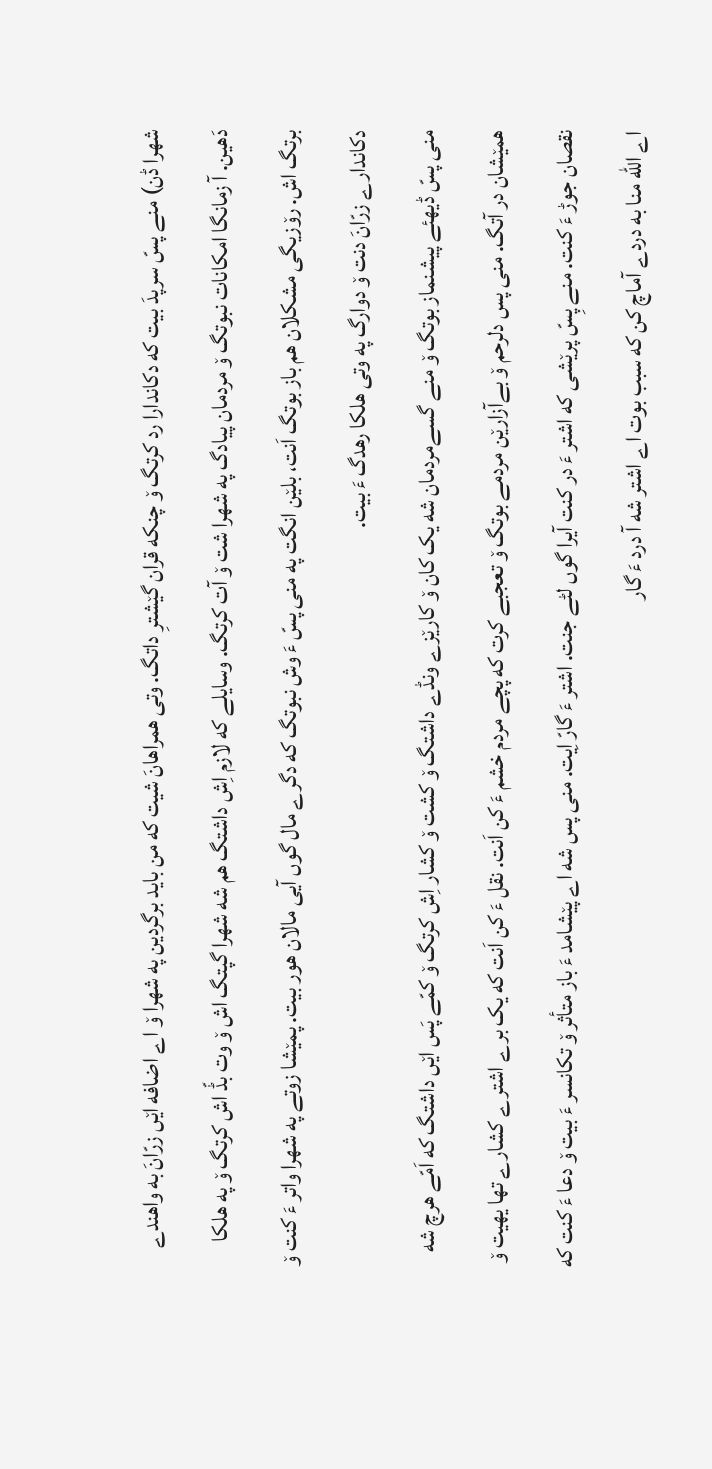شهرا ڈن) منے پسّ سرپدَ بیت که دکاندارا رد کرتگ ۆ چنکه قران گێشترِ داتگ. وتی همراهانَ شیت که من باید برگردین په شهرا ۆ اے اضافه اێں زرّانَ به واهندے دَهین. آ زمانگا امکانات نبوتگ ۆ مردمان پیادگ په شهرا شت ۆ آت کرتگ. وسایلے که لازم اِش داشتگ هم شه شهرا گپتگ اش ۆ وت بڈّ اش کرتگ ۆ په هلکا برتگ اش. رۆزیگی مشکلان هم باز بوتگ اَنت، بلێن انگت په منی پسّ ءَ وش نبوتگ که دگرے مال گوں آیی مالان هور بیت. پمێشا زوتے په شهرا واتر ءَ کنت ۆ دکاندارے زرّانَ دنت ۆ دوارگ په وتی هلکا رهدگ ءَ بیت.
منی پسّ ڈیهئے پیشنماز بوتگ ۆ منے گسےمردمان شه یک کان ۆ کارێزے ونڈے داشتگ ۆ کشت ۆ کشار اِش کرتگ ۆ کمّے پَس اێں داشتگ که اَمّے هرچ شه همێشان در آتگ. منی پس دلرحم ۆ بےآزارێن مردمے بوتگ ۆ تعجبے کرت که پچے مردم خشم ءَ کن اَنت. نقل ءَ کن اَنت که یک برے اشترے کشارے تها یهیت ۆ نقصان جوڑ ءَ کنت. منے پِسّ پرێشی که اشتر ءَ در کنت آیرا گوں لٹے جنت. اشتر ءَ گارّ اِیت. منی پس شه اے پێشامد ءَ باز متأثر ۆ تکانسر ءَ بیت ۆ دعا ءَ کنت که اے الله منا به دردے آماچ کن که سبب بوت اے اشتر شه آ درد ءَ گار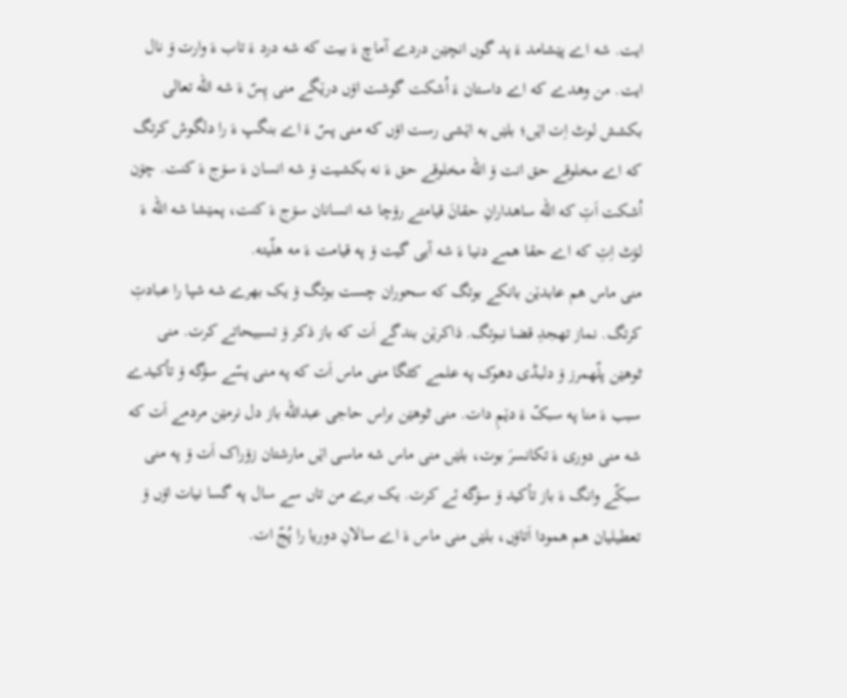ایت. شه اے پێشامد ءَ پد گوں انچێن دردے آماچ ءَ بیت که شه درد ءَ تاب ءَ وارت ۆ نال ایت. من وهدے که اے داستان ءَ اُشکت گوشت اۆں درێگے منی پِسّ ءَ شه الله تعالی بکشش لوٹ اِت اێں؛ بلێں به اێشی رست اۆں که منی پسّ ءَ اے بنگپ ءَ را دلگوش کرتگ که اے مخلوقے حق انت ۆ الله مخلوقے حق ءَ نه بکشیت ۆ شه انسان ءَ سۆج ءَ کنت. چۆن اُشکت اَتِ که الله ساهدارانِ حقانَ قیامتے رۆچا شه انسانان سۆج ءَ کنت، پمێشا شه الله ءَ لۆٹ اِتِ که اے حقا همے دنیا ءَ شه آیی گیت ۆ په قیامت ءَ مه هلّیته.
منی ماس هم عابدێن بانکے بوتگ که سحوران چست بوتگ ۆ یک بهرے شه شپا را عبادتِ کرتگ. نماز تهجدِ قضا نبوتگ. ذاکرێن بندگے اَت که باز ذکر ۆ تسبیحاتے کرت. منی ٹوهێن پلّهمرز ۆ دلبڈی دهوک په علمے کٹگا منی ماس اَت که په منی پسّے سۆگه ۆ تأکیدے سبب ءَ منا په سبکّ ءَ دێمِ دات. منی ٹوهێن براس حاجی عبدالله باز دل نرمێن مردمے اَت که شه منی دوری ءَ تکانسرَ بوت، بلێں منی ماس شه ماسی اێں مارشتان زۆراک اَت ۆ په منی سبکّے وانگ ءَ باز تأکید ۆ سۆگه ئے کرت. یک برے من تاں سے سال په گسا نیات اۆں ۆ تعطیلیان هم همودا اَتاۆں، بلێں منی ماس ءَ اے سالانِ دوریا را پُجّ ات.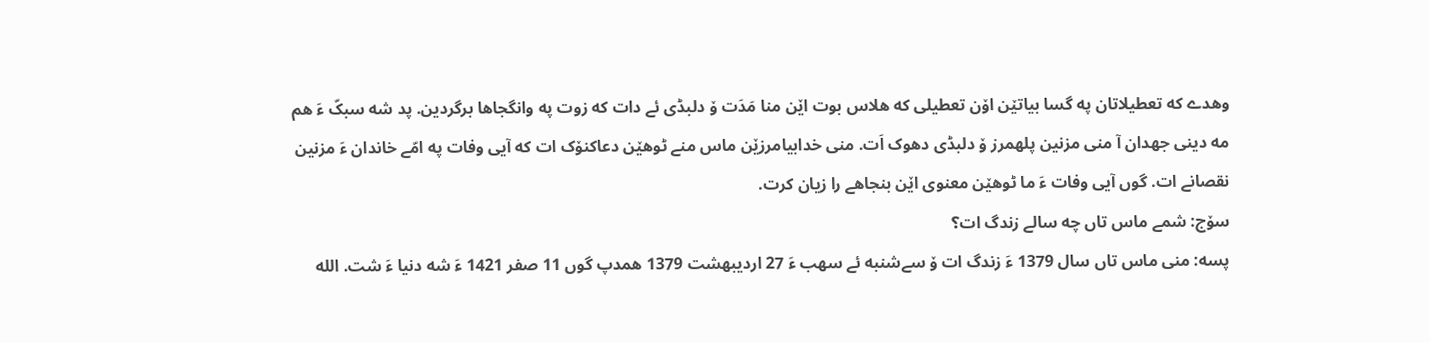وهدے که تعطیلاتان په گسا بیاتێن اۆن تعطیلی که هلاس بوت اێن منا مَدَت ۆ دلبڈی ئے دات که زوت په وانگجاها برگردین. پد شه سبکّ ءَ هم مه دینی جهدان آ منی مزنین پلهمرز ۆ دلبڈی دهوک اَت. منی خدابیامرزێن ماس منے ٹوهێن دعاکنۆک ات که آیی وفات په امّے خاندان ءَ مزنین نقصانے ات. گوں آیی وفات ءَ ما ٹوهێن معنوی اێن بنجاهے را زیان کرت.
سۆج: شمے ماس تاں چه سالے زندگ ات؟
پسه: منی ماس تاں سال 1379 ءَ زندگ ات ۆ سےشنبه ئے سهب ءَ 27 اردیبهشت 1379 همدپ گوں 11 صفر 1421 ءَ شه دنیا ءَ شت. الله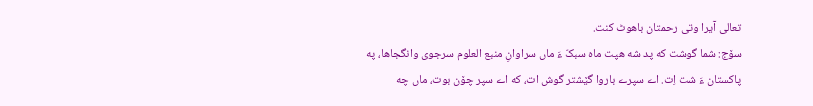تعالی آیرا وتی رحمتان باهوٹ کنت.
سۆج: شما گوشت که پد شه هپت ماه سبکّ ءَ ماں سراوانِ منبع العلوم سرجوی وانگجاها، په پاکستان ءَ شت اِت. اے سپرے باروا گێشتر گوش ات، که اے سپر چۆن بوت، ماں چه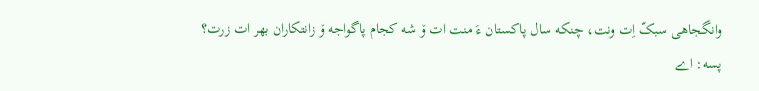وانگجاهی سبکّ اِت ونت، چنکه سال پاکستان ءَ منت ات ۆ شه کجام پاگواجه ۆ زانتکاران بهر ات زرت؟
پسه: اے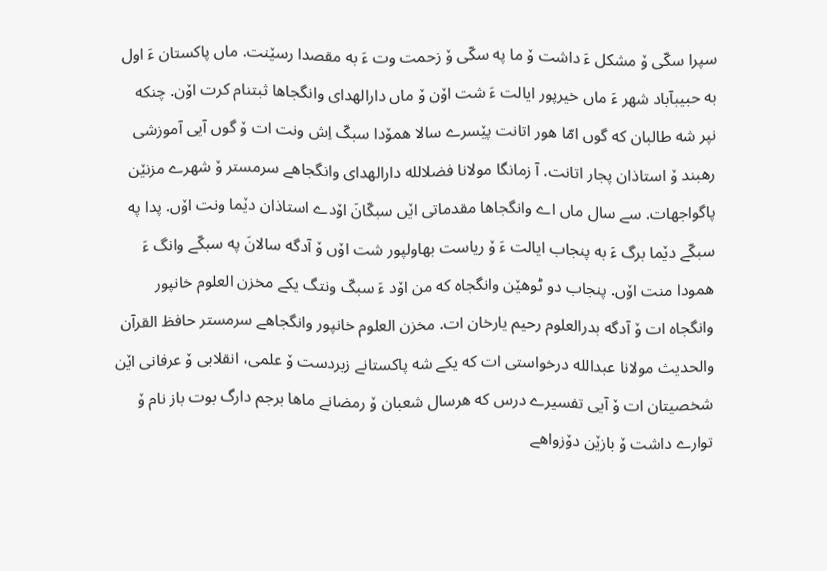سپرا سکّی ۆ مشکل ءَ داشت ۆ ما په سکّی ۆ زحمت وت ءَ به مقصدا رسێنت. ماں پاکستان ءَ اول به حبیبآباد شهر ءَ ماں خیرپور ایالت ءَ شت اۆن ۆ ماں دارالهدای وانگجاها ثبتنام کرت اۆن. چنکه نپر شه طالبان که گوں امّا هور اتانت پێسرے سالا همۆدا سبکّ اِش ونت ات ۆ گوں آیی آموزشی رهبند ۆ استاذان پجار اتانت. آ زمانگا مولانا فضلالله دارالهدای وانگجاهے سرمستر ۆ شهرے مزنێن پاگواجهات. سے سال ماں اے وانگجاها مقدماتی اێں سبکّانَ اۆدے استاذان دێما ونت اۆں. پدا په سبکّے دێما برگ ءَ به پنجاب ایالت ءَ ۆ ریاست بهاولپور شت اۆں ۆ آدگه سالانَ په سبکّے وانگ ءَ همودا منت اۆں. پنجاب دو ٹوهێن وانگجاه که من اۆد ءَ سبکّ ونتگ یکے مخزن العلوم خانپور وانگجاه ات ۆ آدگه بدرالعلوم رحیم یارخان ات. مخزن العلوم خانپور وانگجاهے سرمستر حافظ القرآن والحدیث مولانا عبدالله درخواستی ات که یکے شه پاکستانے زبردست ۆ علمی، انقلابی ۆ عرفانی اێن شخصیتان ات ۆ آیی تفسیرے درس که هرسال شعبان ۆ رمضانے ماها برجم دارگ بوت باز نام ۆ توارے داشت ۆ بازێن دۆزواهے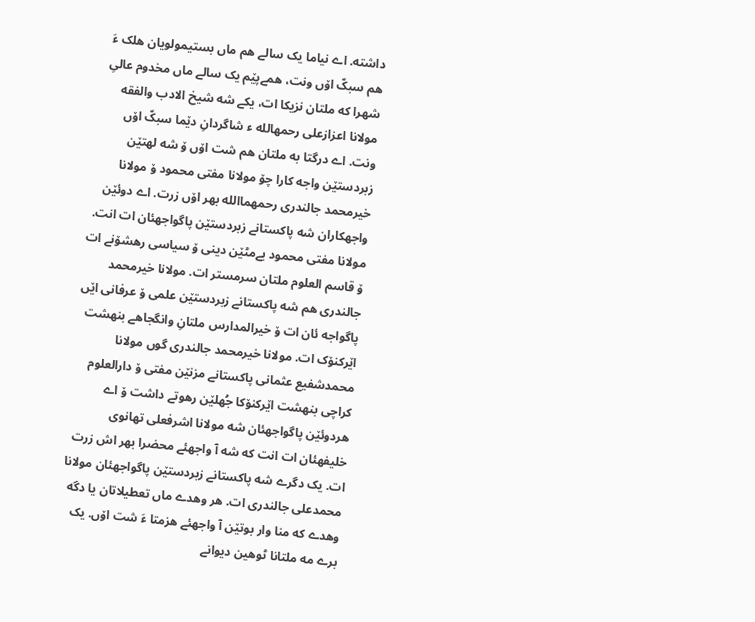داشته. اے نیاما یک سالے هم ماں بستیمولویان هلک ءَ هم سبکّ اۆں ونت، همےپێم یک سالے ماں مخدوم عالیِ شهرا که ملتان نزیکا ات، یکے شه شیخ الادب والفقه مولانا اعزازعلی رحمهالله ء شاگردانِ دێما سبکّ اۆں ونت. اے درگتا به ملتان هم شت اۆں ۆ شه لهتێن زبردستێن واجه کارا چۆ مولانا مفتی محمود ۆ مولانا خیرمحمد جالندری رحمهماالله بهر اۆں زرت. اے دوئێن واجهکاران شه پاکستانے زبردستێن پاگواجهئان ات انت. مولانا مفتی محمود بےمٹێن دینی ۆ سیاسی رهشۆنے ات ۆ قاسم العلوم ملتان سرمستر ات. مولانا خیرمحمد جالندری هم شه پاکستانے زبردستێن علمی ۆ عرفانی اێں پاگواجه ئان ات ۆ خیرالمدارس ملتانِ وانگجاهے بنهشت اێرکنۆک ات. مولانا خیرمحمد جالندری گوں مولانا محمدشفیع عثمانی پاکستانے مزنێن مفتی ۆ دارالعلوم کراچی بنهشت اێرکنۆکا جُهلێن رهوتے داشت ۆ اے هردوئێن پاگواجهئان شه مولانا اشرفعلی تهانوی خلیفهئان ات انت که شه آ واجهئے محضرا بهر اش زرت ات. یک دگرے شه پاکستانے زبردستێن پاگواجهئان مولانا محمدعلی جالندری ات. هر وهدے ماں تعطیلاتان یا دگه وهدے که منا وار بوتێن آ واجهئے هزمتا ءَ شت اۆں. یک برے مه ملتانا ٹوهین دیوانے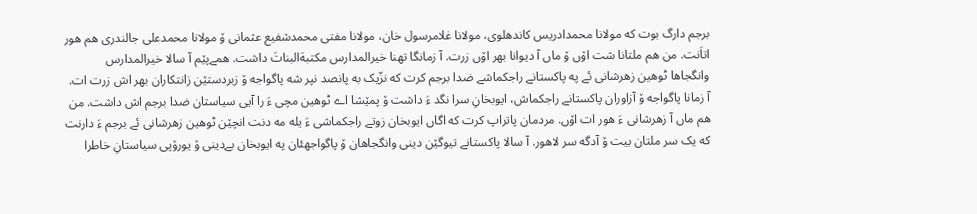برجم دارگ بوت که مولانا محمدادریس کاندهلوی، مولانا غلامرسول خان، مولانا مفتی محمدشفیع عثمانی ۆ مولانا محمدعلی جالندری هم هور اتاَنت. من هم ملتانا شت اۆں ۆ ماں آ دیوانا بهر اۆں زرت. آ زمانگا تهنا خیرالمدارس مکتبةالبناتَ داشت. همےپێم آ سالا خیرالمدارس وانگجاها ٹوهین زهرشانی ئے په پاکستانے راجکماشے ضدا برجم کرت که نزّیک به پانصد نپر شه پاگواجه ۆ زبردستێن زانتکاران بهر اش زرت ات. آ زمانا پاگواجه ۆ آزاوران پاکستانے راجکماش، ایوبخانِ سرا نگد ءَ داشت ۆ پمێشا اے ٹوهین مچی ءَ را آیی سیاستان ضدا برجم اش داشت. من هم ماں آ زهرشانی ءَ هور ات اۆں. مردمان پاتراپ کرت که اگاں ایوبخان زوتے راجکماشی ءَ یله مه دنت انچێن ٹوهین زهرشانی ئے برجم ءَ دارنت که یک سر ملتان بیت ۆ آدگه سر لاهور. آ سالا پاکستانے تیوگێن دینی وانگجاهان ۆ پاگواجهئان په ایوبخان بےدینی ۆ یورۆپی سیاستانِ خاطرا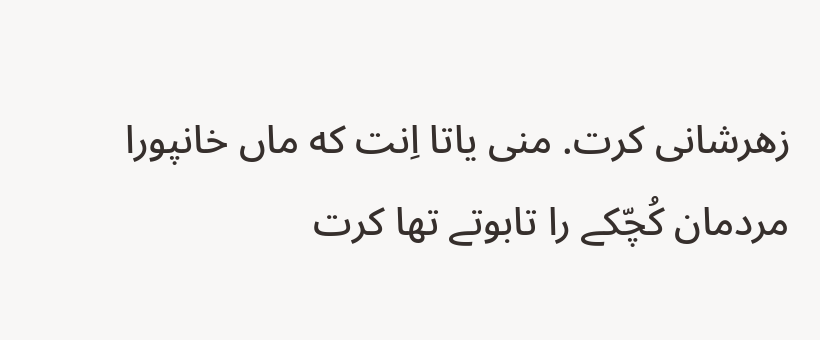زهرشانی کرت. منی یاتا اِنت که ماں خانپورا مردمان کُچّکے را تابوتے تها کرت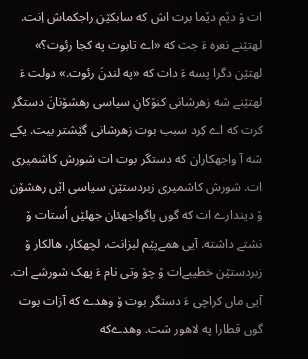ات ۆ دێم دێما برت اش که سابکێن راجکماش اِنت. لهتێنے نعره ءَ جت که «اے تابوت په کجا رئوت؟» لهتێن دگرا پسه ءَ دات که «په لندنَ رئوت.» دولت ءَ لهتێنے شه زهرشانی کنۆکانِ سیاسی رهشۆنانَ دستگر کرت که اے کِرد سبب بوت زهرشانی گێشتر بیت. یکے شه آ واجهکاران که دستگر بوت ات شورش کاشمیری ات. شورش کاشمیری زبردستێن سیاسی اێں رهشۆن ۆ دیندارے ات که گوں پاگواجهئان جهلێں اُستات ۆ نشتے داشته. آیی همےپێم لبزانت، لچهکار، هالکار ۆ زبردستێن خطیبےات ۆ چۆ وتی نام ءَ پهک شورشے ات. آیی ماں کراچی ءَ دستگر بوت ۆ وهدے که آزات بوت گوں قطارا په لاهور شت. وهدےکه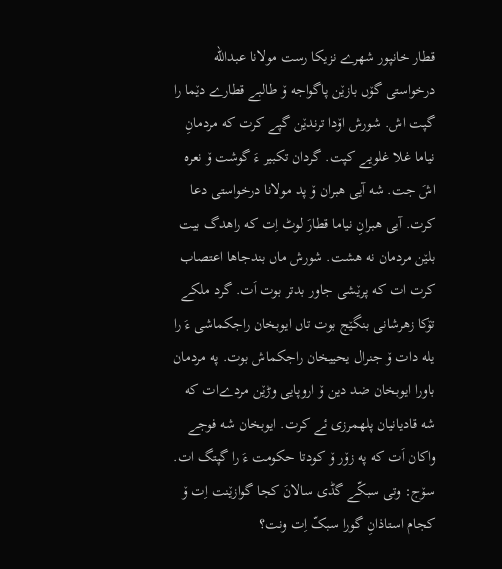قطار خانپور شهرے نزیکا رست مولانا عبدالله درخواستی گۆں بازێن پاگواجه ۆ طالبے قطارے دێما را گپت اش. شورش اۆدا ترندێن گپے کرت که مردمانِ نیاما غلا غلویے کپت. گردان تکبیر ءَ گوشت ۆ نعره اشَ جت. شه آیی هبران ۆ پد مولانا درخواستی دعا کرت. آیی هبرانِ نیاما قطارَ لوٹ اِت که راهدگ بیت بلێن مردمان نه هشت. شورش ماں بندجاها اعتصاب کرت ات که پرێشی جاور بدتر بوت اَت. گرد ملکے تۆکا زهرشانی بنگێج بوت تاں ایوبخان راجکماشی ءَ را یله دات ۆ جنرال یحییخان راجکماش بوت. په مردمان باورا ایوبخان ضد دین ۆ اروپایی وڑێن مردےات که شه قادیانیان پلهمرزی ئے کرت. ایوبخان شه فوجے واکان اَت که په زۆر ۆ کودتا حکومت ءَ را گپتگ ات.
سۆج: وتی سبکّے گڈی سالانَ کجا گوازێنت اِت ۆ کجام استاذانِ گورا سبکّ اِت ونت؟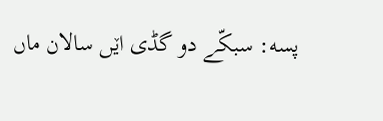پسه: سبکّے دو گڈی اێں سالان ماں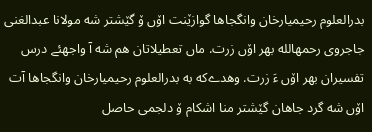بدرالعلوم رحیمیارخان وانگجاها گوازێنت اۆں ۆ گێشتر شه مولانا عبدالغنی جاجروی رحمهالله بهر اۆں زرت. ماں تعطیلاتان هم شه آ واجهئے درس تفسیران بهر اۆں ءَ زرت. وهدےکه به بدرالعلوم رحیمیارخان وانگجاها آت اۆں شه گرد جاهان گێشتر منا اشکام ۆ دلجمی حاصل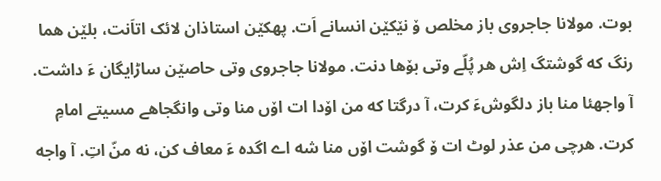بوت. مولانا جاجروی باز مخلص ۆ نێکێن انسانے اَت. پهکێن استاذان لائک اتاَنت، بلێن هما رنگ که گوشتگ اِش هر پُلّے وتی بۆها دنت. مولانا جاجروی وتی حاصێن ساڑایگان ءَ داشت. آ واجهئا منا باز دلگوشءَ کرت، آ درگتا که من اۆدا ات اۆں منا وتی وانگجاهے مسیتے امامِ کرت. هرچی من عذر لوٹ ات ۆ گوشت اۆں منا شه اے اگده ءَ معاف کن، نه منّ اتِ. آ واجه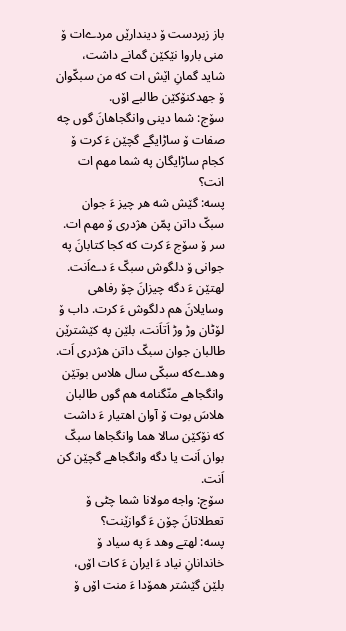باز زبردست ۆ دیندارێں مردےات ۆ منی باروا نێکێن گمانے داشت، شاید گمانِ اێش ات که من سبکّوان ۆ جهدکنۆکێن طالبے اۆں.
سۆج: شما دینی وانگجاهانَ گوں چه صفات ۆ ساڑایگے گچێن ءَ کرت ۆ کجام ساڑایگان په شما مهم ات انت؟
پسه: گێش شه هر چیز ءَ جوان سبکّ داتن پمّن هژدری ۆ مهم ات. سر ۆ سۆج ءَ کرت که کجا کتابانَ په جوانی ۆ دلگوش سبکّ ءَ دےاَنت. لهتێن ءَ دگه چیزانَ چۆ رفاهی وسایلانَ هم دلگوش ءَ کرت. داب ۆ لۆٹان وڑ وڑ اَتاَنت، بلێن په کێشترێن طالبان جوان سبکّ داتن هژدری اَت. وهدےکه سبکّی سال هلاس بوتێن وانگجاهے منّگنامه هم گوں طالبان هلاسَ بوت ۆ آوان اهتیار ءَ داشت که نۆکێن سالا هما وانگجاها سبکّ بوان اَنت یا دگه وانگجاهے گچێن کن اَنت.
سۆج: واجه مولانا شما چٹی ۆ تعطلاتانَ چۆن ءَ گوازێنت؟
پسه: لهتے وهد ءَ په سیاد ۆ خاندانانِ نیاد ءَ ایران ءَ کات اۆں، بلێن گێشتر همۆدا ءَ منت اۆں ۆ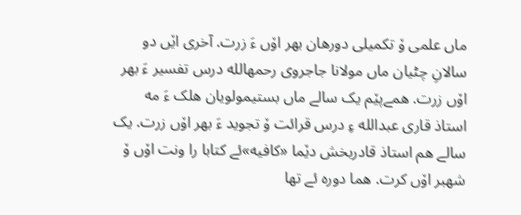ماں علمی ۆ تکمیلی دورهان بهر اۆں ءَ زرت. آخری اێں دو سالانِ چٹیان ماں مولانا جاجروی رحمهالله درس تفسیر ءَ بهر اۆں زرت. همےپێم یک سالے ماں بستیمولویان هلک ءَ مه استاذ قاری عبدالله ءِ درس قرائت ۆ تجوید ءَ بهر اۆں زرت. یک سالے هم استاذ قادربخش دێما «کافیه»ئے کتابا را ونت اۆں ۆ شهبر اۆں کرت. هما دوره ئے تها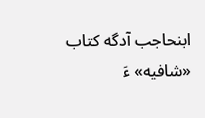ابنحاجب آدگه کتاب «شافیه» ءَ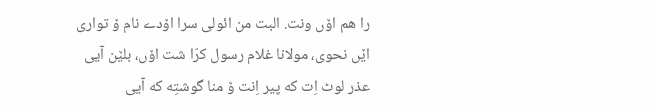را هم اۆں ونت. البت من ائولی سرا اۆدے نام ۆ تواری اێں نحوی، مولانا غلام رسول کرّا شت اۆں، بلێن آیی عذر لوٹ اِت که پیر اِنت ۆ منا گوشتِه که آیی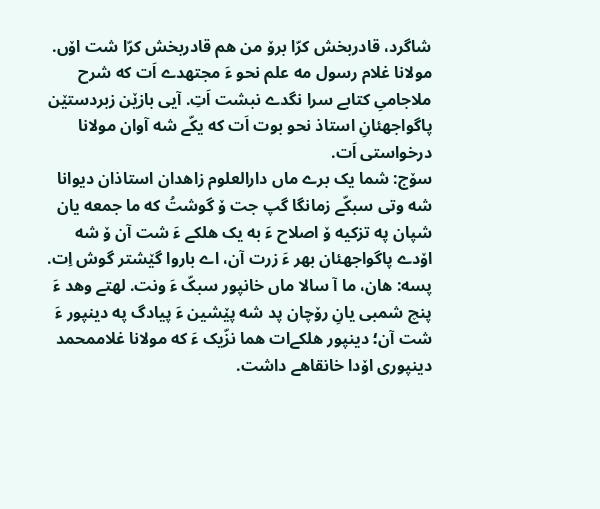شاگرد، قادربخش کرّا برۆ من هم قادربخش کرّا شت اۆں. مولانا غلام رسول مه علم نحو ءَ مجتهدے اَت که شرح ملاجامیِ کتابے سرا نگدے نبشت اَتِ. آیی بازێن زبردستێن پاگواجهئانِ استاذ نحو بوت اَت که یکّے شه آوان مولانا درخواستی اَت.
سۆج: شما یک برے ماں دارالعلوم زاهدان استاذان دیوانا شه وتی سبکّے زمانگا گپ جت ۆ گوشتُ که ما جمعه یان شپان په تزکیه ۆ اصلاح ءَ به یک هلکے ءَ شت آن ۆ شه اۆدے پاگواجهئان بهر ءَ زرت آن، اے باروا گێشتر گوش اِت.
پسه: هان، ما آ سالا ماں خانپور سبکّ ءَ ونت. لهتے وهد ءَ پنچ شمبی یانِ رۆچان پد شه پێشین ءَ پیادگ په دینپور ءَ شت آن؛ دینپور هلکےات هما نزّیک ءَ که مولانا غلاممحمد دینپوری اۆدا خانقاهے داشت.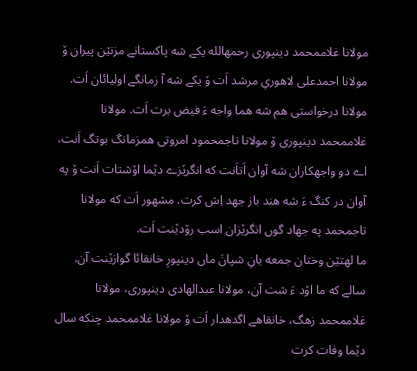مولانا غلاممحمد دینپوری رحمهالله یکے شه پاکستانے مزنێن پیران ۆ مولانا احمدعلی لاهوریِ مرشد اَت ۆ یکے شه آ زمانگے اولیائان اَت. مولانا درخواستی هم شه هما واجه ءَ فیض برت اَت. مولانا غلاممحمد دینپوری ۆ مولانا تاجمحمود امروتی همزمانگ بوتگ اَنت، اے دو واجهکاران شه آوان اَتاَنت که انگرێزے دێما اۆشتات اَنت ۆ په آوان در کنگ ءَ شه هند باز جهد اِش کرت. مشهور اَت که مولانا تاجمحمد په جهاد گوں انگرێزان اسب رۆدێنت اَت.
ما لهتێن وختان جمعه یانِ شپانَ ماں دینپورِ خانقائا گوازێنت آن. سالے که ما اۆد ءَ شت آن، مولانا عبدالهادی دینپوری، مولانا غلاممحمد زهگ، خانقاهے اگدهدار اَت ۆ مولانا غلاممحمد چنکه سال دێما وفات کرت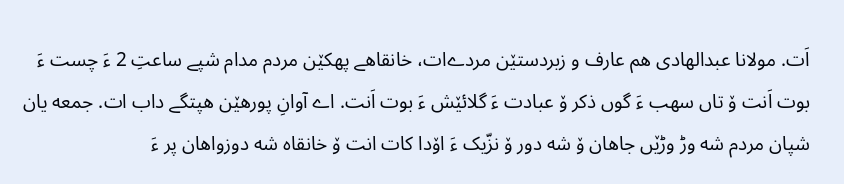اَت. مولانا عبدالهادی هم عارف و زبردستێن مردےات، خانقاهے پهکێن مردم مدام شپے ساعتِ 2 ءَ چست ءَ بوت اَنت ۆ تاں سهب ءَ گوں ذکر ۆ عبادت ءَ گلائێش ءَ بوت اَنت. اے آوانِ پورهێن هپتگے داب ات. جمعه یان شپان مردم شه وڑ وڑێں جاهان ۆ شه دور ۆ نزّیک ءَ اۆدا کات انت ۆ خانقاه شه دوزواهان پر ءَ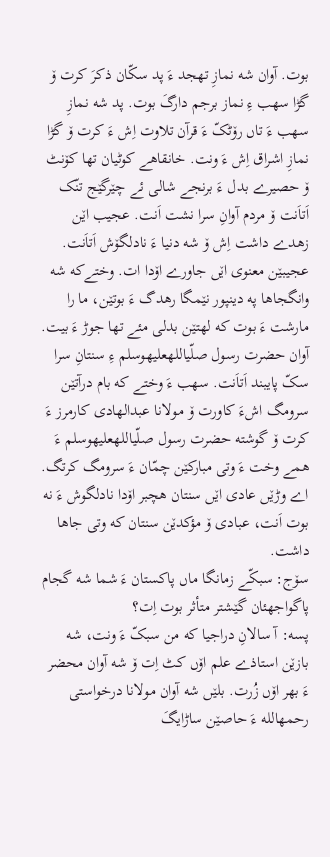بوت. آوان شه نمازِ تهجد ءَ پد سکّان ذکرَ کرت ۆ گڑا سهب ءِ نماز برجم دارگَ بوت. پد شه نمازِ سهب ءَ تاں رۆٹکّ ءَ قرآن تلاوت اِش ءَ کرت ۆ گڑا نمازِ اشراق اِش ءَ ونت. خانقاهے کوٹیان تها کۆنٹ ۆ حصیرے بدل ءَ برنجے شالی ئے چێرگێج تنّک اَتاَنت ۆ مردم آوانِ سرا نشت اَنت. عجیب اێن زهدے داشت اِش ۆ شه دنیا ءَ نادلگۆش اَتاَنت. عجیبێن معنوی اێں جاورے اۆدا ات. وختےکه شه وانگجاها په دینپور نێمگا رهدگ ءَ بوتێن، ما را مارشت ءَ بوت که لهتێن بدلی مئے تها جوڑ ءَ بیت. آوان حضرت رسول صلّیاللهعلیهوسلم ءِ سنتانِ سرا سکّ پایبند اَتاَنت. سهب ءَ وختے که بام درآتێن سرومگ اشءَ کاورت ۆ مولانا عبدالهادی کارمرز ءَ کرت ۆ گوشته حضرت رسول صلّیاللهعلیهوسلم ءَ همے وخت ءَ وتی مبارکێن چمّان ءَ سرومگ کرتگ. اے وڑێں عادی اێں سنتان هچبر اۆدا نادلگوش ءَ نه بوت اَنت، عبادی ۆ مؤکدێن سنتان که وتی جاها داشت.
سۆج: سبکّے زمانگا ماں پاکستان ءَ شما شه گجام پاگواجهئان گێشتر متأثر بوت اِت؟
پسه: آ سالانِ دراجیا که من سبکّ ءَ ونت، شه بازێن استاذے علم اۆں کٹ اِت ۆ شه آوان محضر ءَ بهر اۆں زُرت. بلێں شه آوان مولانا درخواستی رحمهالله ءَ حاصێن ساڑایگَ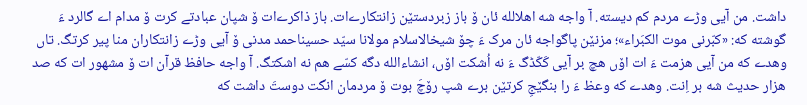داشت. من آیی وڑے مردم کم دیسته. آ واجه شه اهلالله ئان ۆ باز زبردستێن زانتکارےات. باز ذاکرےات ۆ شپان عبادتے کرت ۆ مدام اے گالرد ءَ گوشته که: «کبّرنی موت الکبَراء»؛ مزنێن پاگواجه ئان مرک ءَ چۆ شیخالاسلام مولانا سیّد حسیناحمد مدنی ۆ آیی وڑے زانتکاران منا پیر کرتگ. تاں وهدے که من آیی هزمت ءَ ات اۆں هچ بر آیی کَکّڈگ ءَ نه اُشکت اۆں، انشاءالله دگه کسّے هم نه اشکتگ. آ واجه حافظ قرآن ات ۆ مشهور ات که صد هزار حدیث شه بر اِنت. وهدے که وعظ ءَ را بنگێجِ کرتێن برے شپ رۆچَ بوت ۆ مردمان انگت دوستَ داشت که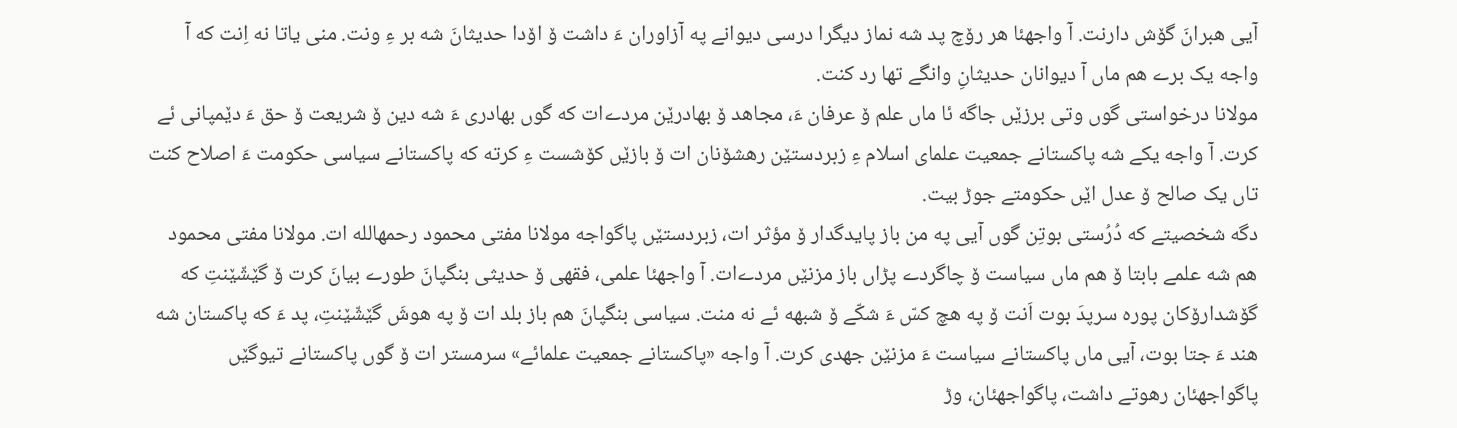آیی هبرانَ گۆش دارنت. آ واجهئا هر رۆچ پد شه نماز دیگرا درسی دیوانے په آزاوران ءَ داشت ۆ اۆدا حدیثانَ شه بر ءِ ونت. منی یاتا نه اِنت که آ واجه یک برے هم ماں آ دیوانان حدیثانِ وانگے تها رد کنت.
مولانا درخواستی گوں وتی برزێں جاگه ئا ماں علم ۆ عرفان ءَ، مجاهد ۆ بهادرێن مردےات که گوں بهادری ءَ شه دین ۆ شریعت ۆ حق ءَ دێمپانی ئے کرت. آ واجه یکے شه پاکستانے جمعیت علمای اسلام ءِ زبردستێن رهشۆنان ات ۆ بازێں کۆشست ءِ کرته که پاکستانے سیاسی حکومت ءَ اصلاح کنت تاں یک صالح ۆ عدل اێں حکومتے جوڑ بیت.
دگه شخصیتے که دُرُستی بوتِن گوں آیی په من باز پایدگدار ۆ مؤثر ات، زبردستێں پاگواجه مولانا مفتی محمود رحمهالله ات. مولانا مفتی محمود هم شه علمے بابتا ۆ هم ماں سیاست ۆ چاگردے پڑاں باز مزنێں مردےات. آ واجهئا علمی، فقهی ۆ حدیثی بنگپانَ طورے بیانَ کرت ۆ گێشّێنتِ که گۆشدارۆکان پوره سرپدَ بوت اَنت ۆ په هچ کسّ ءَ شکّے ۆ شبهه ئے نه منت. سیاسی بنگپانَ هم باز بلد ات ۆ په هوشَ گێشّێنتِ، پد ءَ که پاکستان شه هند ءَ جتا بوت، آیی ماں پاکستانے سیاست ءَ مزنێن جهدی کرت. آ واجه «پاکستانے جمعیت علمائے» سرمستر ات ۆ گوں پاکستانے تیوگێں پاگواجهئان رهوتے داشت، پاگواجهئان، وڑ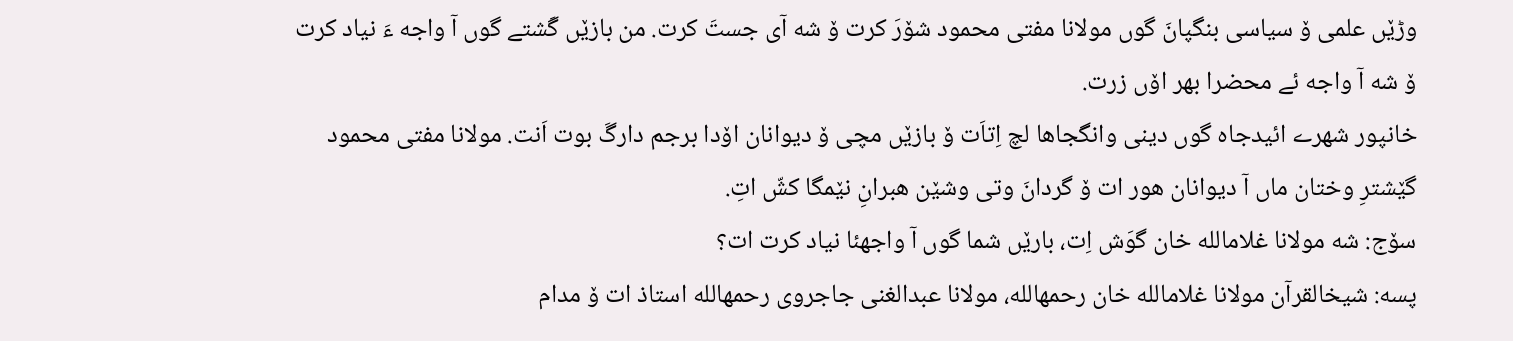وڑێں علمی ۆ سیاسی بنگپانَ گوں مولانا مفتی محمود شۆرَ کرت ۆ شه آی جستَ کرت. من بازێں گَشتے گوں آ واجه ءَ نیاد کرت ۆ شه آ واجه ئے محضرا بهر اۆں زرت.
خانپور شهرے ائیدجاه گوں دینی وانگجاها لچ اِتاَت ۆ بازێں مچی ۆ دیوانان اۆدا برجم دارگَ بوت اَنت. مولانا مفتی محمود گێشترِ وختان ماں آ دیوانان هور ات ۆ گردانَ وتی وشێن هبرانِ نێمگا کشّ اتِ.
سۆج: شه مولانا غلامالله خان گوَش اِت، بارێں شما گوں آ واجهئا نیاد کرت ات؟
پسه: شیخالقرآن مولانا غلامالله خان رحمهالله، مولانا عبدالغنی جاجروی رحمهالله استاذ ات ۆ مدام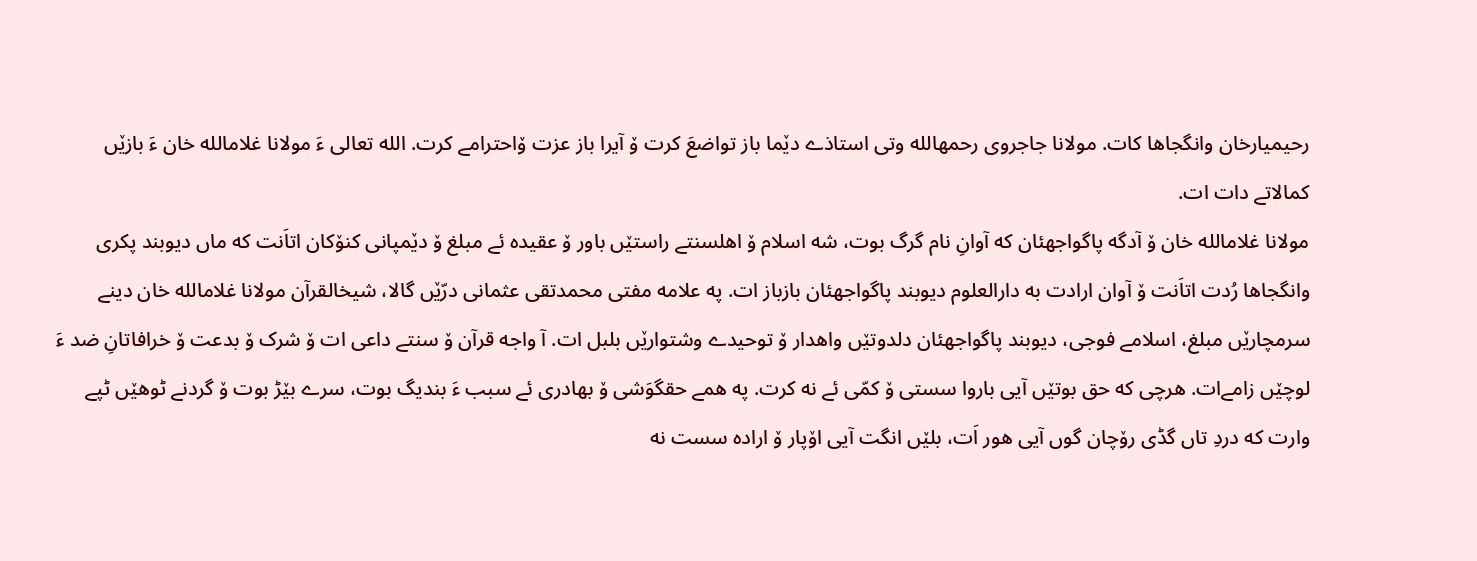رحیمیارخان وانگجاها کات. مولانا جاجروی رحمهالله وتی استاذے دێما باز تواضعَ کرت ۆ آیرا باز عزت ۆاحترامے کرت. الله تعالی ءَ مولانا غلامالله خان ءَ بازێں کمالاتے دات ات.
مولانا غلامالله خان ۆ آدگه پاگواجهئان که آوانِ نام گرگ بوت، شه اسلام ۆ اهلسنتے راستێں باور ۆ عقیده ئے مبلغ ۆ دێمپانی کنۆکان اتاَنت که ماں دیوبند پکری وانگجاها رُدت اتاَنت ۆ آوان ارادت به دارالعلوم دیوبند پاگواجهئان بازباز ات. په علامه مفتی محمدتقی عثمانی درّێں گالا، شیخالقرآن مولانا غلامالله خان دینے سرمچارێں مبلغ، اسلامے فوجی، دیوبند پاگواجهئان دلدوتێں واهدار ۆ توحیدے وشتوارێں بلبل ات. آ واجه قرآن ۆ سنتے داعی ات ۆ شرک ۆ بدعت ۆ خرافاتانِ ضد ءَ لوچێں زامےات. هرچی که حق بوتێں آیی باروا سستی ۆ کمّی ئے نه کرت. په همے حقگوَشی ۆ بهادری ئے سبب ءَ بندیگ بوت، سرے بێڑ بوت ۆ گردنے ٹوهێں ٹپے وارت که دردِ تاں گڈی رۆچان گوں آیی هور اَت، بلێں انگت آیی اۆپار ۆ اراده سست نه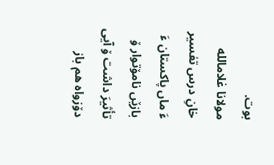بوت.
مولانا غلامالله خانِ درس تفسیر ءَ ماں پاکستان ءَ بازێں نامۆتوار ۆ تأثیرَ داشت ۆ آیی دۆزواه هم باز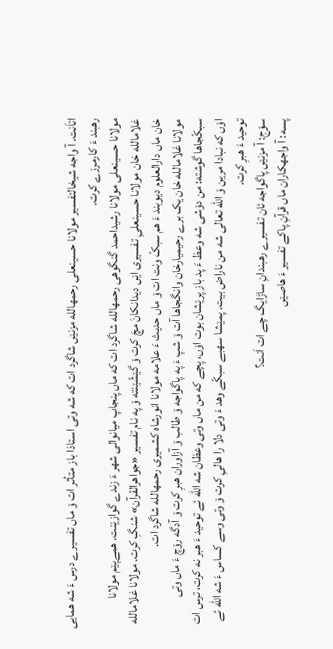اتاَنت. آ واجه شیخالتفسیر مولانا حسینعلی رحمهالله مزنێں شاگرد ات که شه وتی استاذا باز متأثر ات ۆ ماں تفسیرے درس ءَ شه همایی رهبند ءَ کارمرزے کرت.
مولانا حسینعلی مولانا رشیداحمد گنگوهی رحمهالله شاگرد ات که ماں پنجاپ میانوالی شهر ءَ زندے گوازێنت. همےپێم مولانا غلامالله خان مولانا حسینعلیِ تفسیری اێں دیدانکانَ مچَ کرت ۆ گێشّێنته ۆ په نام تفسیر «جواهرالقرآن» شنگِ کرت. مولانا غلامالله خان ماں دارالعلوم دیوبند ءَ هم سبکّ ونت ات ۆ ماں حدیث ءَ علامه مولانا انورشاه کشمیری رحمهالله شاگرد ات.
مولانا غلامالله خان یک برے رحیمیارخان وانگجاها آت ۆ شپ ءَ په پاگواجه ۆ طالب ۆ آزاوران هبرِ کرت ۆ آدگه رۆچ ءَ ماں وتی سبکّجاها گوشته: من دۆشی شه وعظ ءَ پد باز پرێشان بوت اۆں، پچے که من ماں وتی وعظان شه الله ئے توحید ءَ هبر نه کرت، ترس ات اۆں که نبادا مرین ۆ الله تعالی شه من ناراض بیت. پمێشا سهبے سبکّے وهد ءَ وتی دلا را هالیِ کرت ۆ وتی وسے کساس ءَ شه الله ئے توحید ءَ هبرِ کرت.
سۆج: آ مزنێں پاگواجه ئان تفسیرے رهبندانِ ساڑایگ چے ات اَنت؟
پسه: آ واجهکاران ماں قرآنِ پاکے تفسیر ءَ هاصێں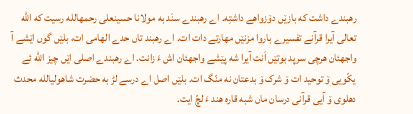رهبندے داشت که بازێں دۆزواهے داشتِه. اے رهبندے سنَد به مولانا حسینعلی رحمهالله رسیت که الله تعالی آیرا قرآنے تفسیرے باروا مزنێں مهارتے دات ات. اے رهبند تاں حدے الهامی ات، بلێں گوں اێشے آ واجهئان هرچی سرپد بوتێں اَنت آیرا شه پێشے واجهئان اش ءَ زانت. اے رهبندے اصلی اێں چیز الله ئے یکّویی ۆ توحید ات ۆ شرک ۆ بدعتان نه منّگ ات. بلێں اصل اے درسے لڑ به حضرت شاهولیالله محدث دهلوی ۆ آیی قرآنی درسان ماں شبه قاره هند ءَ لچّ ایت.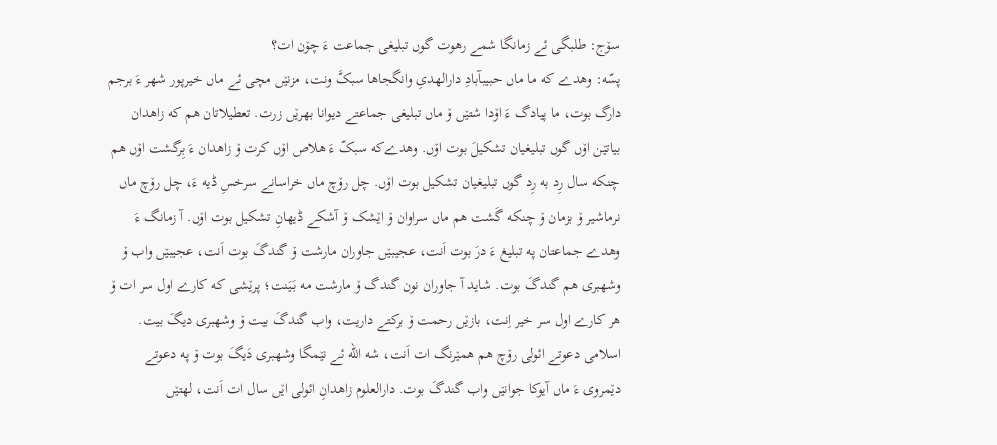سۆج: طلبگی ئے زمانگا شمے رهوت گوں تبلیغی جماعت ءَ چۆن ات؟
پسّه: وهدے که ما ماں حبیبآبادِ دارالهدیِ وانگجاها سبکَّ ونت، مزنێں مچی ئے ماں خیرپور شهر ءَ برجم دارگ بوت، ما پیادگ ءَ اۆدا شتێں ۆ ماں تبلیغی جماعتے دیوانا بهرێں زرت. تعطیلاتان هم که زاهدان بیاتێن اۆں گوں تبلیغیان تشکیلَ بوت اۆں. وهدےکه سبکّ ءَ هلاص اۆں کرت ۆ زاهدان ءَ بِرگشت اۆں هم چنکه سال رِد به رِد گوں تبلیغیان تشکیل بوت اۆں. چل رۆچ ماں خراسانے سرخسِ ڈیه ءَ، چل رۆچ ماں نرماشیر ۆ بزمان ۆ چنکه گَشت هم ماں سراوان ۆ اێشک ۆ آشکے ڈیهانِ تشکیل بوت اۆں. آ زمانگ ءَ وهدے جماعتان په تبلیغ ءَ درَ بوت اَنت، عجیبێں جاوران مارشت ۆ گندگَ بوت اَنت، عجیبێں واب ۆ وشهبری هم گندگَ بوت. شاید آ جاوران نون گندگ ۆ مارشت مه بَیَنت؛ پرێشی که کارے اول سر ات ۆ هر کارے اول سر خیر اِنت، بازێں رحمت ۆ برکتے داریت، واب گندگَ بیت ۆ وشهبری دیگَ بیت. اسلامی دعوتے ائولی رۆچ هم همێرنگ ات اَنت، شه الله ئے نێمگا وشهبری دَیگَ بوت ۆ په دعوتے دێمروی ءَ ماں آیوکا جوانێں واب گندگَ بوت. دارالعلوم زاهدانِ ائولی اێں سال ات اَنت، لهتێں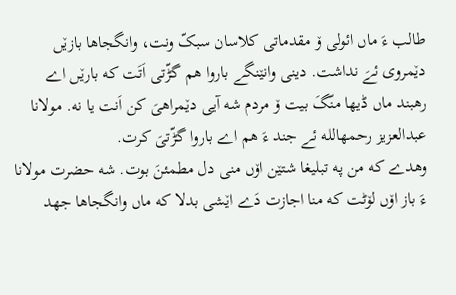طالب ءَ ماں ائولی ۆ مقدماتی کلاسان سبکّ ونت، وانگجاها بازێں دێمروی ئےَ نداشت. دینی وانێنگے باروا هم گڑّتی اَتَت که بارێں اے رهبند ماں ڈیها منّگَ بیت ۆ مردم شه آیی دێمراهیَ کن اَنت یا نه. مولانا عبدالعزیز رحمهالله ئے جند ءَ هم اے باروا گڑّتیَ کرت.
وهدے که من په تبلیغا شتێن اۆں منی دل مطمئنَ بوت. شه حضرت مولانا ءَ باز اۆں لۆٹت که منا اجازت دَے اێشی بدلا که ماں وانگجاها جهد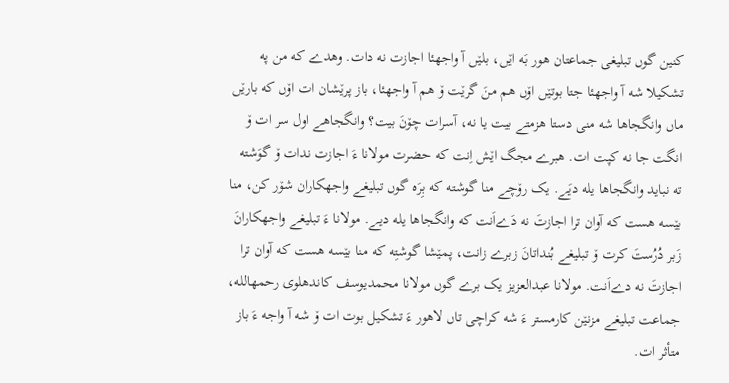کنین گوں تبلیغی جماعتان هور بَه اێں، بلێں آ واجهئا اجازت نه دات. وهدے که من په تشکیلا شه آ واجهئا جتا بوتێں اۆں هم منَ گرێت ۆ هم آ واجهئا، باز پرێشان ات اۆں که بارێں ماں وانگجاها شه منی دستا هزمتے بیت یا نه، آسرات چۆنَ بیت؟ وانگجاهے اول سر ات ۆ انگت جا نه کپت ات. هبرے مجگ اێش اِنت که حضرت مولانا ءَ اجازت ندات ۆ گوَشته ته نباید وانگجاها یله دیَے. یک رۆچے منا گوشته که بِرَه گوں تبلیغے واجهکاران شۆر کن، منا بێسه هست که آوان ترا اجازتَ نه دَےاَنت که وانگجاها یله دیے. مولانا ءَ تبلیغے واجهکارانَ زَبر دُرُستَ کرت ۆ تبلیغے بُنداتانَ زبرے زانت، پمێشا گوشتِه که منا بێسه هست که آوان ترا اجازتَ نه دےاَنت. مولانا عبدالعزیز یک برے گوں مولانا محمدیوسف کاندهلوی رحمهالله، جماعت تبلیغے مزنێن کارمستر ءَ شه کراچی تاں لاهور ءَ تشکیل بوت ات ۆ شه آ واجه ءَ باز متأثر ات.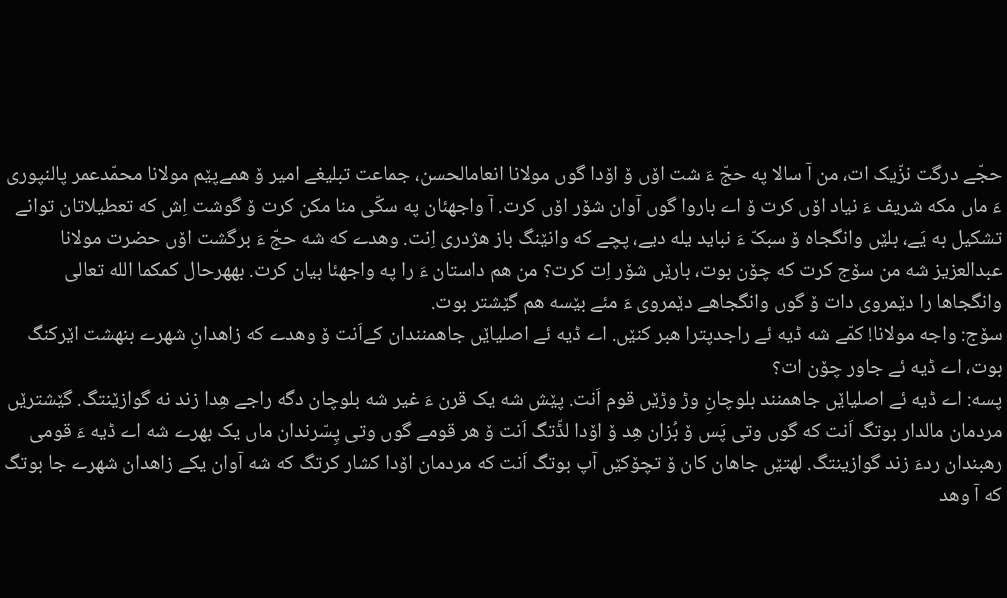حجّے درگت نزّیک ات، من آ سالا په حجّ ءَ شت اۆں ۆ اۆدا گوں مولانا انعامالحسن، جماعت تبلیغے امیر ۆ همےپێم مولانا محمّدعمر پالنپوری ءَ ماں مکه شریف ءَ نیاد اۆں کرت ۆ اے باروا گوں آوان شۆر اۆں کرت. آ واجهئان په سکّی منا مکن کرت ۆ گوشت اِش که تعطیلاتان توانے تشکیل به یَے، بلێں وانگجاه ۆ سبکّ ءَ نباید یله دیے، پچے که وانێنگ باز هژدری اِنت. وهدے که شه حجّ ءَ برگشت اۆں حضرت مولانا عبدالعزیز شه من سۆج کرت که چۆن بوت، بارێں شۆر اِت کرت؟ من هم داستان ءَ را په واجهئا بیان کرت. بههرحال کمکما الله تعالی وانگجاها را دێمروی دات ۆ گوں وانگجاهے دێمروی ءَ مئے بێسه هم گێشتر بوت.
سۆج: واجه مولانا! کمّے شه ڈیه ئے راجدپترا هبر کنێں. اے ڈیه ئے اصلیاێں جاهمنندان کےاَنت ۆ وهدے که زاهدانِ شهرے بنهشت اێرکنگ بوت، اے ڈیه ئے جاور چۆن ات؟
پسه: اے ڈیه ئے اصلیاێں جاهمنند بلوچانِ وڑ وڑێں قوم اَنت. پێش شه یک قرن ءَ غیر شه بلوچان دگه راجے هِدا زند نه گوازێنتگ. گێشترێں مردمان مالدار بوتگ اَنت که گوں وتی پَس ۆ بُزان هِد ۆ اۆدا لڈّتگ اَنت ۆ هر قومے گوں وتی پِسّرندان ماں یک بهرے شه اے ڈیه ءَ قومی رهبندان ردءَ زند گوازینتگ. لهتێں جاهان کان ۆ تچۆکێں آپ بوتگ اَنت که مردمان اۆدا کشار کرتگ که شه آوان یکے زاهدان شهرے جا بوتگ که آ وهد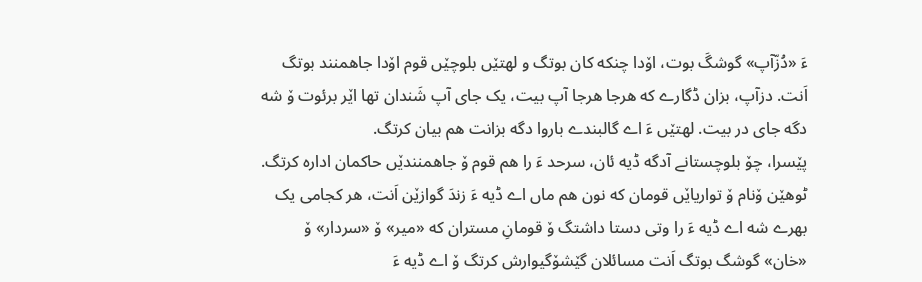ءَ «دُزّآپ» گوشگَ بوت، اۆدا چنکه کان بوتگ و لهتێں بلوچێں قوم اۆدا جاهمنند بوتگ اَنت. دزآپ، بزان ڈگارے که هرجا هرجا آپ بیت، یک جای آپ شَندان تها اێر برئوت ۆ شه دگه جای در بیت. لهتێں ءَ اے گالبندے باروا دگه بزانت هم بیان کرتگ.
پێسرا، چۆ بلوچستانے آدگه ڈیه ئان، سرحد ءَ را هم قوم ۆ جاهمنندێں حاکمان اداره کرتگ. ٹوهێن ۆنام ۆ تواریاێں قومان که نون هم ماں اے ڈیه ءَ زندَ گوازێن اَنت، هر کجامی یک بهرے شه اے ڈیه ءَ را وتی دستا داشتگ ۆ قومانِ مستران که «میر» ۆ «سردار» ۆ «خان» گوشگ بوتگ اَنت مسائلان گێشۆگیوارش کرتگ ۆ اے ڈیه ءَ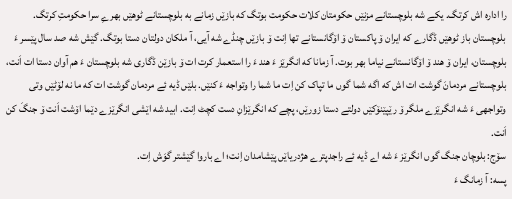را اداره اش کرتگ. یکے شه بلوچستانے مزنێں حکومتان کلات حکومت بوتگ که بازێں زمانے به بلوچستانے ٹوهێں بهرےِ سرا حکومتِ کرتگ. بلوچستان باز ٹوهێں ڈگارے که ایران ۆ پاکستان ۆ اۆگانستانے تها اِنت ۆ بازێں چنڈے شه آیی، آ ملکان دولتان دستا بوتگ. گێش شه صد سال پێسر ءَ بلوچستان، ایران ۆ هند ۆ اۆگانستانے نیاما بهر بوت. آ زمانا که انگرێز ءَ هند ءَ را استعمار کرت ات ۆ بازێن ڈگاری شه بلوچستان ءَ هم آوان دستا ات اَنت، بلوچستانے مردمانَ گوشت ات اش که اگه شما گوں ما تپاک کن اِت ما شما را وتواجه ءَ کنێں. بلێں ڈیه ئے مردمان گوشت ات که ما نه لۆٹێں وتی وتواجهی ءَ شه انگرێزے ملگر ۆ رێپێنۆکێں دولتے دستا زورێں، پچے که انگرێزانِ دست کچٹ اِنت. ابید شه اێشی انگرێزے دێما اۆشت اَنت ۆ جنگَ کن اَنت.
سۆج: بلوچان جنگ گوں انگرێز ءَ شه اے ڈیه ئے راجدپترے هژدریاێں پێشامدان اِنت؛ اے باروا گێشتر گوَش اِت.
پسه: آ زمانگ ءَ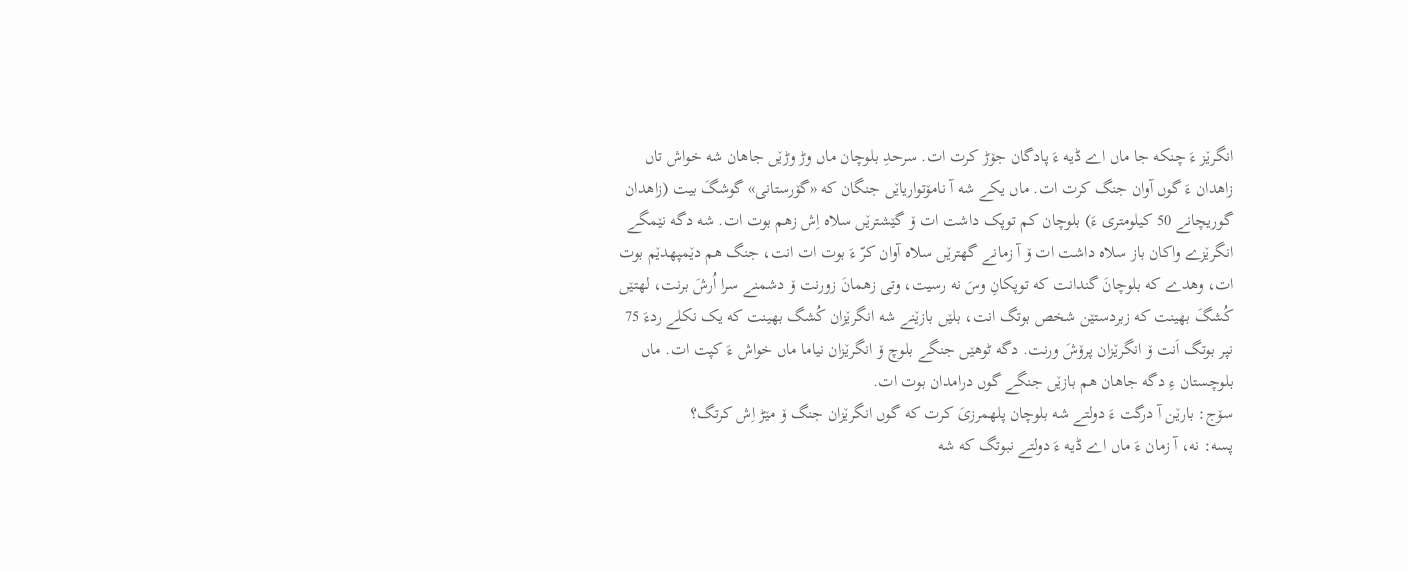انگرێز ءَ چنکه جا ماں اے ڈیه ءَ پادگان جۆڑ کرت ات. سرحدِ بلوچان ماں وڑ وڑێں جاهان شه خواش تاں زاهدان ءَ گوں آوان جنگ کرت ات. ماں یکے شه آ نامۆتواریاێں جنگان که «گۆرستانی» گوشگَ بیت (زاهدان گوریچانے 50 کیلومتری ءَ) بلوچان کم توپک داشت ات ۆ گێشترێں سلاه اِش زهم بوت ات. شه دگه نێمگے انگرێزے واکان باز سلاه داشت ات ۆ آ زمانے گهترێں سلاه آوان کرّ ءَ بوت ات انت، جنگ هم دێمپهدێم بوت ات، وهدے که بلوچانَ گندانت که توپکانِ وسَ نه رسیت، وتی زهمانَ زورنت ۆ دشمنے سرا اُرشَ برنت، لهتێں کُشگَ بهینت که زبردستێن شخص بوتگ انت، بلێں بازێنے شه انگرێزان کُشگ بهینت که یک نکلے ردءَ 75 نپر بوتگ اَنت ۆ انگرێزان پرۆشَ ورنت. دگه ٹوهێں جنگے بلوچ ۆ انگرێزان نیاما ماں خواش ءَ کپت ات. ماں بلوچستان ءِ دگه جاهان هم بازێں جنگے گوں درامدان بوت ات.
سۆج: بارێن آ درگت ءَ دولتے شه بلوچان پلهمرزیَ کرت که گوں انگرێزان جنگ ۆ مێڑ اِش کرتگ؟
پسه: نه، آ زمان ءَ ماں اے ڈیه ءَ دولتے نبوتگ که شه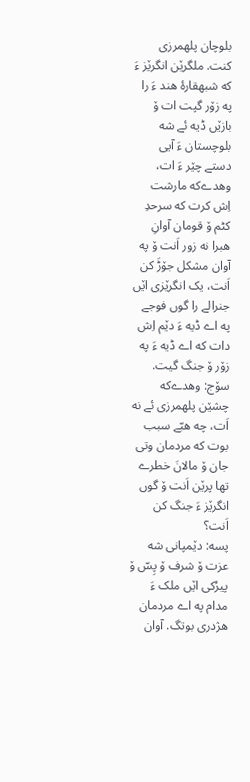بلوچان پلهمرزی کنت. ملگرێن انگرێز ءَ که شبهقارۀ هند ءَ را په زۆر گپت ات ۆ بازێں ڈیه ئے شه بلوچستان ءَ آیی دستے چێر ءَ ات، وهدےکه مارشت اِش کرت که سرحدِ کٹم ۆ قومان آوانِ هبرا نه زور اَنت ۆ په آوان مشکل جۆڑَ کن اَنت، یک انگرێزی اێں جنرالے را گوں فوجے په اے ڈیه ءَ دێم اِش دات که اے ڈیه ءَ په زۆر ۆ جنگ گیت.
سۆج: وهدےکه چشێن پلهمرزی ئے نه اَت، چه هبّے سبب بوت که مردمان وتی جان ۆ مالانَ خطرے تها پرێن اَنت ۆ گوں انگرێز ءَ جنگ کن اَنت؟
پسه: دێمپانی شه عزت ۆ شرف ۆ پِسّ ۆ پیرُکی اێں ملک ءَ مدام په اے مردمان هژدری بوتگ. آوان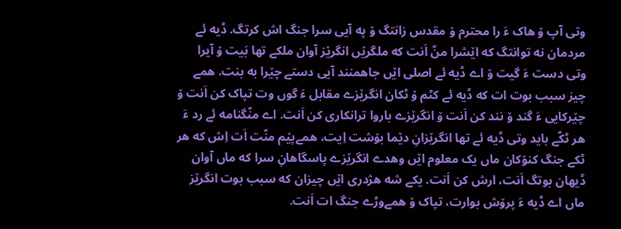وتی آپ ۆ هاک ءَ را محترم ۆ مقدس زانتگ ۆ په آیی سرا جنگ اش کرتگ. ڈیه ئے مردمان نه توانتگ که اێشرا منّ اَنت که ملگرێں انگرێز آوان ملکے تها بَیت ۆ آیرا وتی دست ءَ گیت ۆ اے ڈیه ئے اصلی اێں جاهمنند آیی دستے چێرا به بنت. همے چیز سبب بوت ات که ڈیه ئے کٹم ۆ ٹکان انگرێزے مقابل ءَ گوں وت تپاک کن اَنت ۆ چێرکایی ءَ گند ۆ نند کن اَنت ۆ انگرێزے باروا ترانکاری کن اَنت. اے منّگنامه ئے رد ءَ هر ٹکّے باید وتی ڈیه ئے تها انگرێزانِ دێما بۆشت اِیت، همےپێم منّت اَت اِش که هر ٹکے جنگ کنۆکان ماں یک معلوم اێں وهدے انگرێزے پاسگاهانِ سرا که ماں آوان ڈیهان بوتگ اَنت، ارش کن اَنت. یکے شه هژدری اێں چیزان که سبب بوت انگرێز ماں اے ڈیه ءَ پرۆش بوارت، تپاک ۆ همےوڑے جنگ ات اَنت.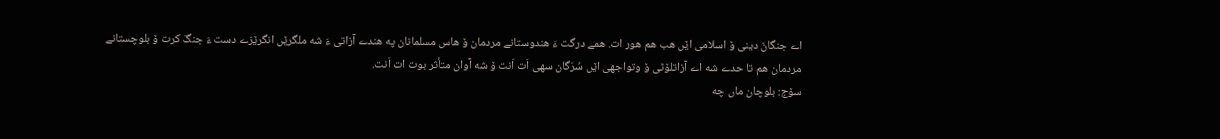اے جنگانَ دینی ۆ اسلامی اێں هب هم هور ات. همے درگت ءَ هندوستانے مردمان ۆ هاس مسلمانان په هندے آزاتی ءَ شه ملگرێں انگرێزے دست ءَ جنگَ کرت ۆ بلوچستانے مردمان هم تا حدے شه اے آزاتلۆٹی ۆ وتواجهی اێں سُرَگان سهی اَت اَنت ۆ شه آوان متأثر بوت ات اَنت.
سۆج: بلوچان ماں چه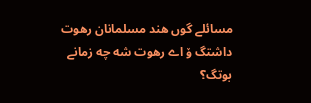مسائلے گوں هند مسلمانان رهوت داشتگ ۆ اے رهوت شه چه زمانے بوتگ؟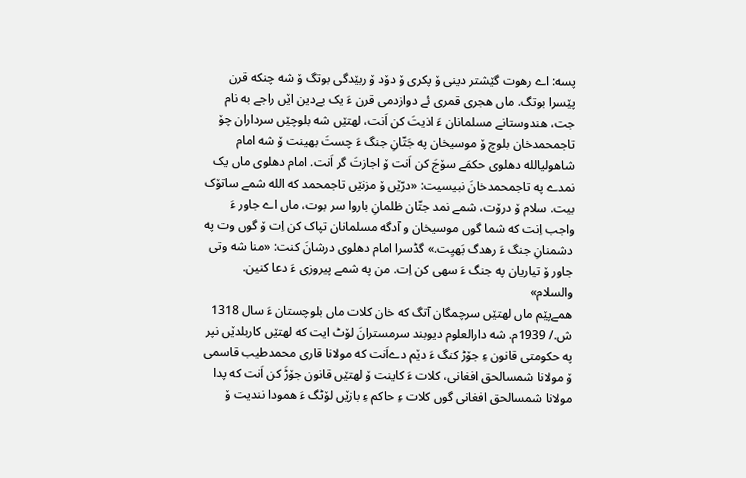پسه: اے رهوت گێشتر دینی ۆ پکری ۆ دۆد ۆ ربێدگی بوتگ ۆ شه چنکه قرن پێسرا بوتگ. ماں هجری قمری ئے دوازدمی قرن ءَ یک بےدین اێں راجے به نام جت، هندوستانے مسلمانان ءَ اذیتَ کن اَنت، لهتێں شه بلوچێں سرداران چۆ تاجمحمدخان بلوچ ۆ موسیخان په جَتّانِ جنگ ءَ چستَ بهینت ۆ شه امام شاهولیالله دهلوی حکمَے سۆجَ کن اَنت ۆ اجازتَ گر اَنت. امام دهلوی ماں یک نمدے په تاجمحمدخانَ نبیسیت: «درّێں ۆ مزنێں تاجمحمد که الله شمے ساتۆک بیت. سلام ۆ درۆت، شمے نمد جتّان ظلمانِ باروا سر بوت، ماں اے جاور ءَ واجب اِنت که شما گوں موسیخان و آدگه مسلمانان تپاک کن اِت ۆ گوں وت په دشمنانِ جنگ ءَ رهدگ بَهیِت.» گڈسرا امام دهلوی درشانَ کنت: «منا شه وتی جاور ۆ تیاریان په جنگ ءَ سهی کن اِت. من په شمے پیروزی ءَ دعا کنین. والسلام»
همےپێم ماں لهتێں سرچمگان آتگ که خان کلات ماں بلوچستان ءَ سال 1318 ش./ 1939م. شه دارالعلوم دیوبند سرمسترانَ لۆٹ ایت که لهتێں کاربلدێں نپر په حکومتی قانون ءِ جۆڑ کنگ ءَ دێم دےاَنت که مولانا قاری محمدطیب قاسمی ۆ مولانا شمسالحق افغانی، کلات ءَ کاینت ۆ لهتێں قانون جۆڑَ کن اَنت که پدا مولانا شمسالحق افغانی گوں کلات ءِ حاکم ءِ بازێں لۆٹگ ءَ همودا نندیت ۆ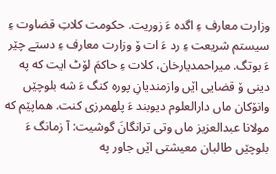وزارت معارف ءِ اگده ءَ زوریت. حکومت کلاتِ قضاوت ءِ سیستم شریعت ءِ رد ءَ ات ۆ وزارت معارف ءِ دستے چێر ءَ بوتگ. میراحمدیارخان، کلات ءِ حاکمَ لۆٹ ایت که په دینی ۆ قضایی اێں وازمندیانِ پوره کنگ ءَ شه بلوچێں وانۆکان ماں دارالعلوم دیوبند ءَ پلهمرزی کنت. هماپێم که مولانا عبدالعزیز ماں وتی ترانگانَ گوشیت: آ زمانگ ءَ بلوچێں طالبان معیشتی اێں جاور په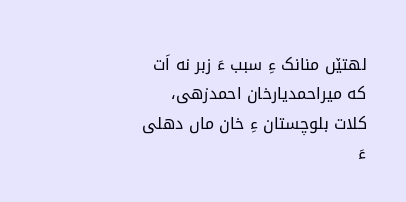لهتێں منانک ءِ سبب ءَ زبر نه اَت که میراحمدیارخان احمدزهی، کلات بلوچستان ءِ خان ماں دهلی ءَ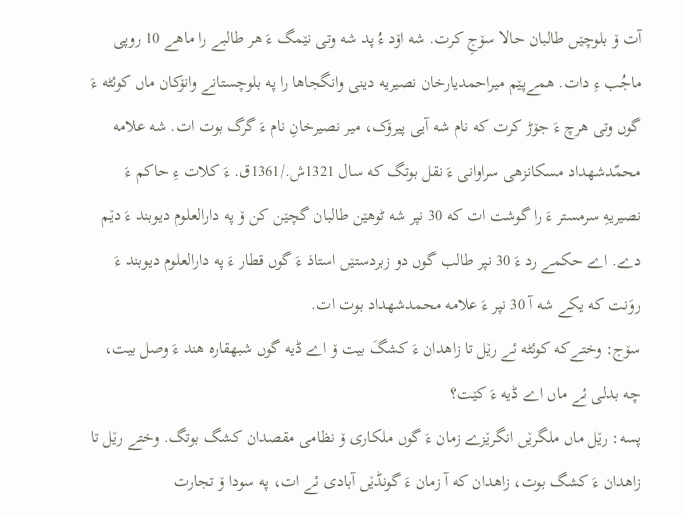آت ۆ بلوچێں طالبان حالا سۆجِ کرت. شه اۆد ءُ پد شه وتی نێمگ ءَ هر طالبے را ماهے 10 روپی ماجُب ءِ دات. همےپێم میراحمدیارخان نصیریه دینی وانگجاها را په بلوچستانے وانۆکان ماں کوئٹه ءَ گوں وتی هرچ ءَ جۆڑ کرت که نام شه آیی پیرۆک، میر نصیرخانِ نام ءَ گرگ بوت ات. شه علامه محمّدشهداد مسکانزهی سراوانی ءَ نقل بوتگ که سال 1321ش./1361ق. ءَ کلات ءِ حاکم ءَ نصیریهِ سرمستر ءَ را گوشت ات که 30 نپر شه ٹوهێن طالبان گچێن کن ۆ په دارالعلوم دیوبند ءَ دێم دے. اے حکمے رد ءَ 30 نپر طالب گوں دو زبردستێں استاذ ءَ گوں قطار ءَ په دارالعلوم دیوبند ءَ روَنت که یکے شه آ 30 نپر ءَ علامه محمدشهداد بوت ات.
سۆج: وختےکه کوئٹه ئے رێل تا زاهدان ءَ کشگَ بیت ۆ اے ڈیه گوں شبهقاره هند ءَ وصل بیت، چه بدلی ئے ماں اے ڈیه ءَ کێت؟
پسه: رێل ماں ملگرێں انگرێزے زمان ءَ گوں ملکاری ۆ نظامی مقصدان کشگ بوتگ. وختے رێل تا زاهدان ءَ کشگ بوت، زاهدان که آ زمان ءَ گونڈێں آبادی ئے ات، په سودا ۆ تجارت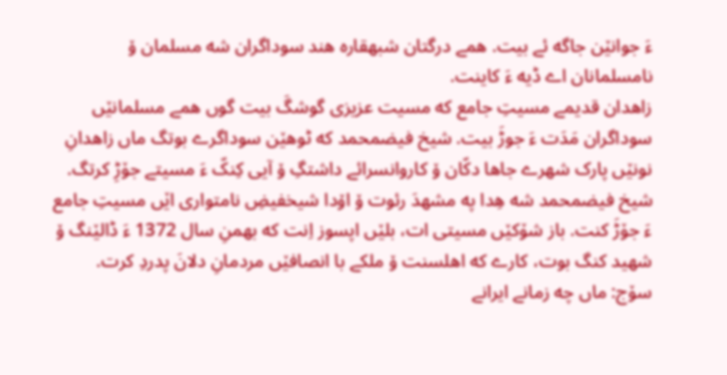ءَ جوانێن جاگه ئے بیت. همے درگتان شبهقاره هند سوداگران شه مسلمان ۆ نامسلمانان اے ڈیه ءَ کاینت.
زاهدان قدیمے مسیتِ جامع که مسیت عزیزی گوشگَ بیت گوں همے مسلمانێں سوداگران مَدَت ءَ جوڑَ بیت. شیخ فیضمحمد که ٹوهێن سوداگرے بوتگ ماں زاهدانِ نونێں پارک شهرے جاها دکّان ۆ کاروانسرائے داشتگِ ۆ آیی کِنکّ ءَ مسیتے جۆڑِ کرتگ. شیخ فیضمحمد شه هِدا په مشهدَ رئوت ۆ اۆدا شیخفیضِ نامتواری اێں مسیتِ جامع ءَ جۆڑَ کنت. باز شۆکێں مسیتی ات، بلێں اپسوز اِنت که بهمنِ سال 1372 ءَ ڈالێنگ ۆ شهید کنگ بوت، کارے که اهلسنت ۆ ملکے با انصافێں مردمانِ دلانَ پدردِ کرت.
سۆج: ماں چه زمانے ایرانے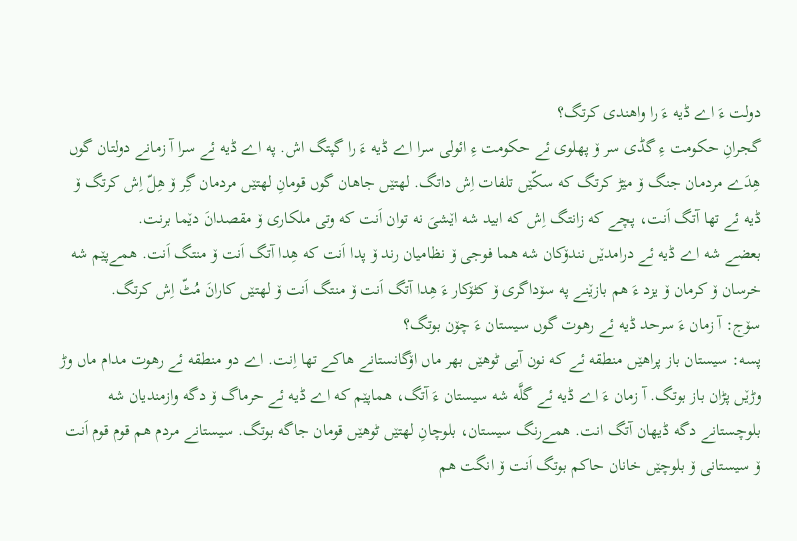دولت ءَ اے ڈیه ءَ را واهندی کرتگ؟
گجرانِ حکومت ءِ گڈی سر ۆ پهلوی ئے حکومت ءِ ائولی سرا اے ڈیه ءَ را گپتگ اش. په اے ڈیه ئے سرا آ زمانے دولتان گوں هِدَے مردمان جنگ ۆ مێڑ کرتگ که سکّێں تلفات اِش داتگ. لهتێں جاهان گوں قومانِ لهتێں مردمان گِر ۆ هِلّ اِش کرتگ ۆ ڈیه ئے تها آتگ اَنت، پچے که زانتگ اِش که ابید شه اێشیَ نه توان اَنت که وتی ملکاری ۆ مقصدانَ دێما برنت.
بعضے شه اے ڈیه ئے درامدێں نندۆکان شه هما فوجی ۆ نظامیان رند ۆ پدا اَنت که هِدا آتگ اَنت ۆ منتگ اَنت. همےپێم شه خرسان ۆ کرمان ۆ یزد ءَ هم بازێنے په سۆداگری ۆ کٹۆکار ءَ هِدا آتگ اَنت ۆ منتگ اَنت ۆ لهتێں کارانَ مُٹّ اِش کرتگ.
سۆج: آ زمان ءَ سرحد ڈیه ئے رهوت گوں سیستان ءَ چۆن بوتگ؟
پسه: سیستان باز پراهێں منطقه ئے که نون آیی ٹوهێں بهر ماں اۆگانستانے هاکے تها اِنت. اے دو منطقه ئے رهوت مدام ماں وڑ وڑێں پڑان باز بوتگ. آ زمان ءَ اے ڈیه ئے گلَّه شه سیستان ءَ آتگ، هماپێم که اے ڈیه ئے حرماگ ۆ دگه وازمندیان شه بلوچستانے دگه ڈیهان آتگ انت. همےرنگ سیستان، بلوچانِ لهتێں ٹوهێں قومان جاگه بوتگ. سیستانے مردم هم قوم قوم اَنت ۆ سیستانی ۆ بلوچێں خانان حاکم بوتگ اَنت ۆ انگت هم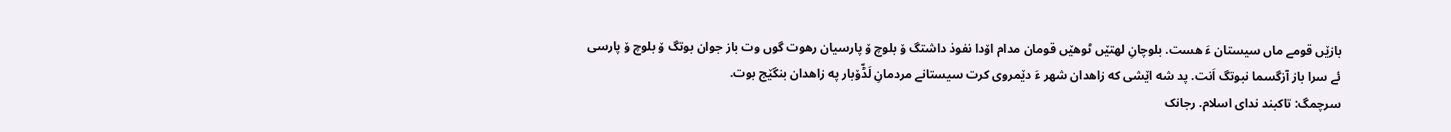بازێں قومے ماں سیستان ءَ هست. بلوچانِ لهتێں ٹوهێں قومان مدام اۆدا نفوذ داشتگ ۆ بلوچ ۆ پارسیان رهوت گوں وت باز جوان بوتگ ۆ بلوچ ۆ پارسی ئے سرا باز آزگسما نبوتگ اَنت. پد شه اێشی که زاهدان شهر ءَ دێمروی کرت سیستانے مردمانِ لَڈّۆبار په زاهدان بنگێج بوت.
سرچمگ: تاکبند ندای اسلام. رجانک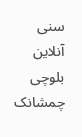سنی آنلاین بلوچی
چمشانک